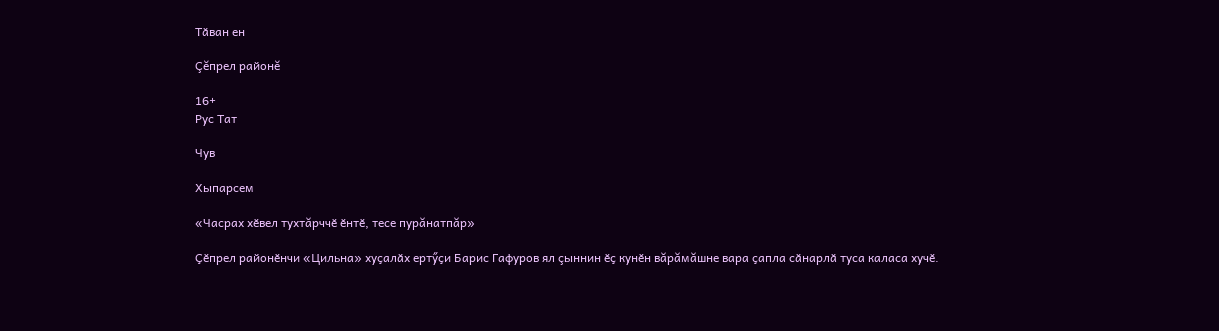Тӑван ен

Çĕпрел районĕ

16+
Рус Тат

Чув

Хыпарсем

«Часрах хӗвел тухтăрччӗ ӗнтӗ, тесе пурăнатпăр»

Ҫӗпрел районӗнчи «Цильна» хуҫалӑх ертӳҫи Барис Гафуров ял çыннин ӗҫ кунӗн вăрăмăшне вара ҫапла сӑнарлӑ туса каласа хучӗ.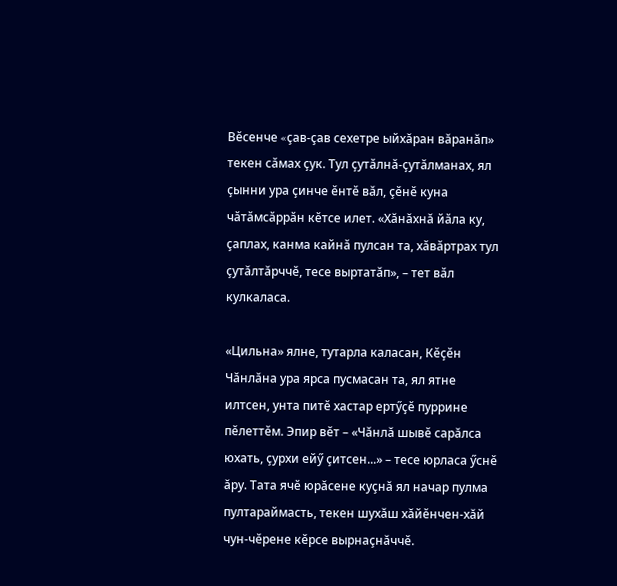Вӗсенче «çав-çав сехетре ыйхăран вăранăп» текен сӑмах ҫук. Тул ҫутӑлнӑ-ҫутӑлманах, ял ҫынни ура ҫинче ӗнтӗ вăл, çӗнӗ куна чӑтӑмсӑррӑн кӗтсе илет. «Хăнăхнă йӑла ку, çаплах, канма кайнӑ пулсан та, хӑвӑртрах тул çутăлтăрччӗ, тесе выртатăп», – тет вӑл кулкаласа.

«Цильна» ялне, тутарла каласан, Кӗҫӗн Чăнлăна ура ярса пусмасан та, ял ятне илтсен, унта питӗ хастар ертӳҫӗ пуррине пӗлеттӗм. Эпир вӗт – «Чăнлă шывӗ сарăлса юхать, çурхи ейӳ çитсен...» – тесе юрласа ӳснӗ ăру. Тата ячӗ юрăсене куçнă ял начар пулма пултараймасть, текен шухăш хăйӗнчен-хăй чун-чӗрене кӗрсе вырнаçнăччӗ.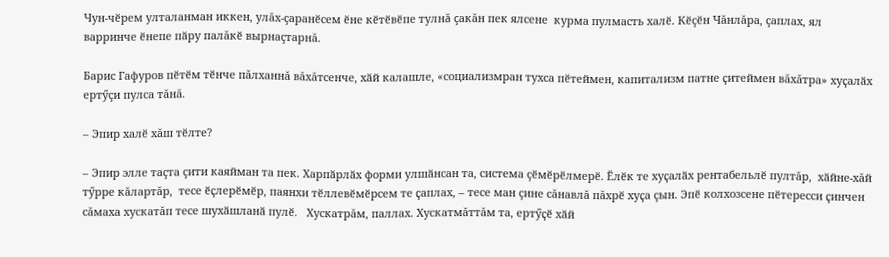Чун-чӗрем улталанман иккен, улăх-çаранӗсем ӗне кӗтӗвӗпе тулнă çакăн пек ялсене  курма пулмасть халӗ. Кӗçӗн Чăнлăра, çаплах, ял варринче ӗнепе пӑру палăкӗ вырнаçтарнă.

Барис Гафуров пӗтӗм тӗнче пăлханнă вăхăтсенче, хӑй калашле, «социализмран тухса пӗтеймен, капитализм патне ҫитеймен вăхăтра» хуҫалӑх ертӳçи пулса тăнă.

– Эпир халӗ хăш тӗлте?

– Эпир элле таçта çити каяйман та пек. Харпӑрлӑх форми улшӑнсан та, система çӗмӗрӗлмерӗ. Ӗлӗк те хуҫалӑх рентабельлӗ пултăр,  хӑйне-хăй тӳрре кăлартăр,  тесе ӗҫлерӗмӗр, паянхи тӗллевӗмӗрсем те ҫаплах, – тесе ман çине сăнавлă пăхрӗ хуҫа çын. Эпӗ колхозсене пӗтересси ҫинчен сăмаха хускатăп тесе шухӑшланӑ пулӗ.   Хускатрăм, паллах. Хускатмăттăм та, ертӳҫӗ хӑй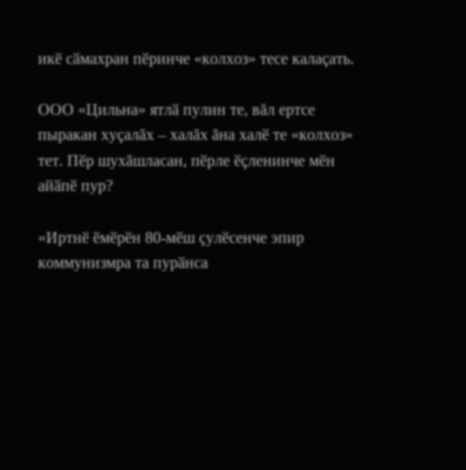икӗ сӑмахран пӗринче «колхоз» тесе калаçать.

ООО «Цильна» ятлӑ пулин те, вăл ертсе пыракан хуçалăх – халăх ăна халӗ те «колхоз» тет. Пӗр шухăшласан, пӗрле ӗçленинче мӗн айӑпӗ пур?

«Иртнӗ ӗмӗрӗн 80-мӗш ҫулӗсенче эпир коммунизмра та пурӑнса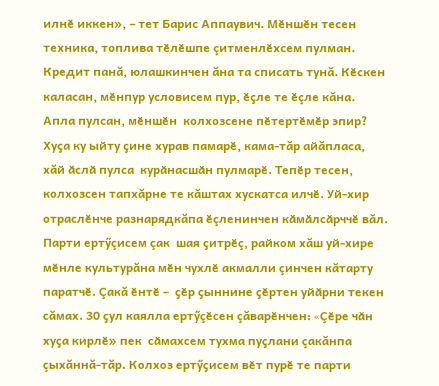илнӗ иккен», – тет Барис Аппаувич. Мӗншӗн тесен техника, топлива тӗлӗшпе çитменлӗхсем пулман. Кредит панă, юлашкинчен ăна та списать тунă. Кӗскен каласан, мӗнпур условисем пур, ӗҫле те ӗçле кăна. Апла пулсан, мӗншӗн  колхозсене пӗтертӗмӗр эпир? Хуҫа ку ыйту ҫине хурав памарӗ, кама-тăр айăпласа,  хăй ӑслӑ пулса  курӑнасшӑн пулмарӗ. Тепӗр тесен, колхозсен тапхăрне те кăштах хускатса илчӗ. Уй-хир отраслӗнче разнарядкăпа ӗçленинчен кӑмӑлсӑрччӗ вăл. Парти ертӳçисем çак  шая ҫитрӗç, райком хăш уй-хире мӗнле культурăна мӗн чухлӗ акмалли çинчен кăтарту паратчӗ. Çакă ӗнтӗ –  ҫӗр ҫыннине ҫӗртен уйӑрни текен сăмах. 30 ҫул каялла ертӳçӗсен çăварӗнчен: «Çӗре чӑн хуҫа кирлӗ» пек  сӑмахсем тухма пуҫлани çакăнпа çыхăннă-тăр. Колхоз ертӳҫисем вӗт пурӗ те парти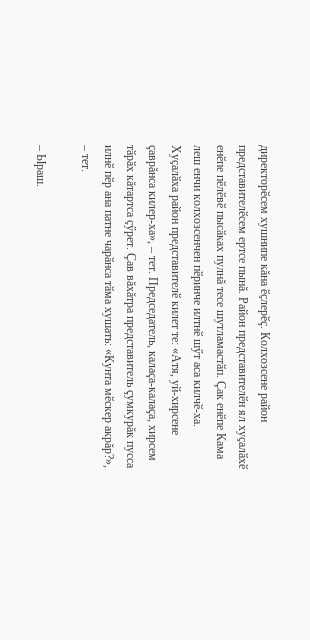директорӗсем хушнипе кăна ӗҫлерӗç. Колхозсене район представителӗсем ертсе пынă. Район представителӗн ял хуҫалӑхӗ енӗпе пӗлӗвӗ пысӑках пулнă тесе шутламастӑп. Çак енӗпе Кама леш енчи колхозсенчен пӗринче илтнӗ шӳт аса килчӗ-ха. Хуҫалӑха район представителӗ килет те: «Атя, уй-хирсене çаврăнса килер-ха», – тет. Председатель, калаçа-калаçа, хирсем тӑрӑх кăтартса ҫӳрет. Çав вăхăтра представитель çумкурăк пусса илнӗ пӗр ана патне чарӑнса тӑма хушать: «Кунта мӗскер акрăр?», – тет.

– Ыраш.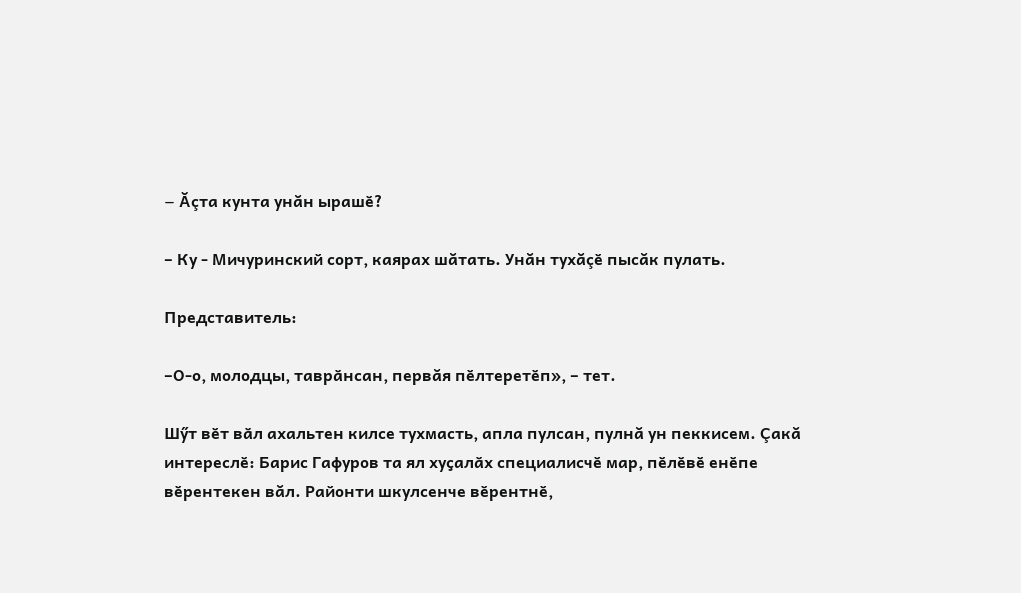– Ăçта кунта унăн ырашӗ?

– Ку - Мичуринский сорт, каярах шăтать. Унăн тухăçӗ пысăк пулать.

Представитель:

–О-о, молодцы, таврӑнсан, первăя пӗлтеретӗп», – тет.

Шӳт вӗт вӑл ахальтен килсе тухмасть, апла пулсан, пулнă ун пеккисем. Çакă интереслӗ: Барис Гафуров та ял хуҫалӑх специалисчӗ мар, пӗлӗвӗ енӗпе вӗрентекен вăл. Районти шкулсенче вӗрентнӗ,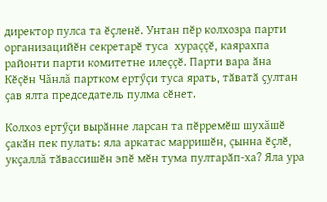директор пулса та ӗҫленӗ. Унтан пӗр колхозра парти организацийӗн секретарӗ туса  хураççӗ, каярахпа районти парти комитетне илеççӗ. Парти вара ӑна Кӗçӗн Чăнлă партком ертӳçи туса ярать, тӑватӑ ҫултан ҫав ялта председатель пулма сӗнет.

Колхоз ертӳҫи вырӑнне ларсан та пӗрремӗш шухăшӗ ҫакӑн пек пулать: яла аркатас марришӗн, çынна ӗҫлӗ, укҫаллă тӑвассишӗн эпӗ мӗн тума пултарӑп-ха? Яла ура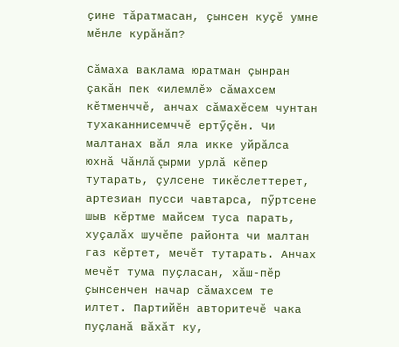ҫине тăратмасан, ҫынсен куҫӗ умне мӗнле курӑнӑп?

Сăмаха ваклама юратман çынран çакăн пек «илемлӗ» сăмахсем кӗтменччӗ, анчах сăмахӗсем чунтан тухаканнисемччӗ ертӳçӗн. Чи малтанах вӑл яла икке уйрăлса юхнă Чăнлă çырми урлă кӗпер тутарать, çулсене тикӗслеттерет, артезиан пусси чавтарса, пӳртсене шыв кӗртме майсем туса парать, хуҫалӑх шучӗпе районта чи малтан газ кӗртет, мечӗт тутарать. Анчах  мечӗт тума пуҫласан, хӑш-пӗр ҫынсенчен начар сӑмахсем те илтет. Партийӗн авторитечӗ чака пуçланă вӑхӑт ку,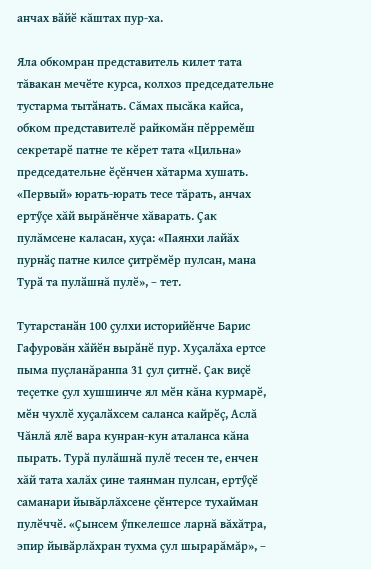анчах вӑйӗ кăштах пур-ха.

Яла обкомран представитель килет тата тăвакан мечӗте курса, колхоз председательне тустарма тытӑнать. Сăмах пысăка кайса, обком представителӗ райкомӑн пӗрремӗш секретарӗ патне те кӗрет тата «Цильна» председательне ӗçӗнчен хăтарма хушать. «Первый» юрать-юрать тесе тăрать, анчах ертӳçе хăй вырăнӗнче хăварать. Ҫак пулăмсене каласан, хуçа: «Паянхи лайăх пурнӑҫ патне килсе ҫитрӗмӗр пулсан, мана Турӑ та пулӑшнă пулӗ», – тет.

Тутарстанӑн 100 ҫулхи историйӗнче Барис Гафуровăн хӑйӗн вырӑнӗ пур. Хуҫалӑха ертсе пыма пуçланăранпа 31 ҫул çитнӗ. Ҫак виçӗ теçетке ҫул хушшинче ял мӗн кăна курмарӗ, мӗн чухлӗ хуҫалӑхсем саланса кайрӗç, Аслă Чăнлă ялӗ вара кунран-кун аталанса кăна пырать. Турӑ пулӑшнӑ пулӗ тесен те, енчен хăй тата халăх çине таянман пулсан, ертӳçӗ саманари йывăрлăхсене çӗнтерсе тухайман пулӗччӗ. «Ҫынсем ӳпкелешсе ларнă вăхăтра, эпир йывӑрлăхран тухма çул шырарăмăр», –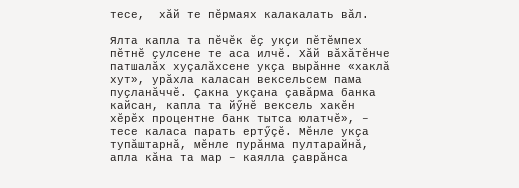тесе,  хăй те пӗрмаях калакалать вăл.

Ялта капла та пӗчӗк ӗҫ укҫи пӗтӗмпех пӗтнӗ ҫулсене те аса илчӗ. Хӑй вӑхӑтӗнче патшалӑх хуçалăхсене укҫа вырӑнне «хаклӑ хут», урӑхла каласан вексельсем пама пуҫланăччӗ. Çакна укçана çавăрма банка кайсан, капла та йӳнӗ вексель хакӗн хӗрӗх процентне банк тытса юлатчӗ», – тесе каласа парать ертӳçӗ. Мӗнле укҫа тупăштарнă, мӗнле пурӑнма пултарайнă, апла кăна та мар – каялла ҫаврӑнса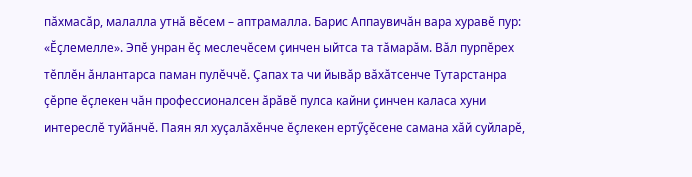пӑхмасӑр, малалла утнӑ вӗсем – аптрамалла. Барис Аппаувичăн вара хуравӗ пур: «Ӗҫлемелле». Эпӗ унран ӗҫ меслечӗсем ҫинчен ыйтса та тӑмарӑм. Вӑл пурпӗрех тӗплӗн ӑнлантарса паман пулӗччӗ. Çапах та чи йывӑр вӑхӑтсенче Тутарстанра ҫӗрпе ӗҫлекен чăн профессионалсен ӑрӑвӗ пулса кайни çинчен каласа хуни интереслӗ туйăнчӗ. Паян ял хуҫалӑхӗнче ӗçлекен ертӳçӗсене самана хӑй суйларӗ,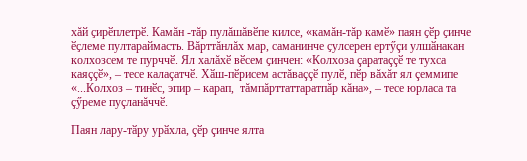хăй ҫирӗплетрӗ. Камăн -тăр пулăшăвӗпе килсе, «камăн-тăр камӗ» паян ҫӗр ҫинче ӗҫлеме пултараймасть. Вăрттăнлăх мар, саманинче ҫулсерен ертӳçи улшӑнакан колхозсем те пурччӗ. Ял халăхӗ вӗсем ҫинчен: «Колхоза çаратаççӗ те тухса каяççӗ», – тесе калаçатчӗ. Хӑш-пӗрисем астăваççӗ пулӗ, пӗр вăхăт ял çеммипе «...Колхоз – тинӗс, эпир – карап,  тăмпăрттаттаратпăр кăна», – тесе юрласа та çӳреме пуçланăччӗ.

Паян лару-тӑру урӑхла, çӗр çинче ялта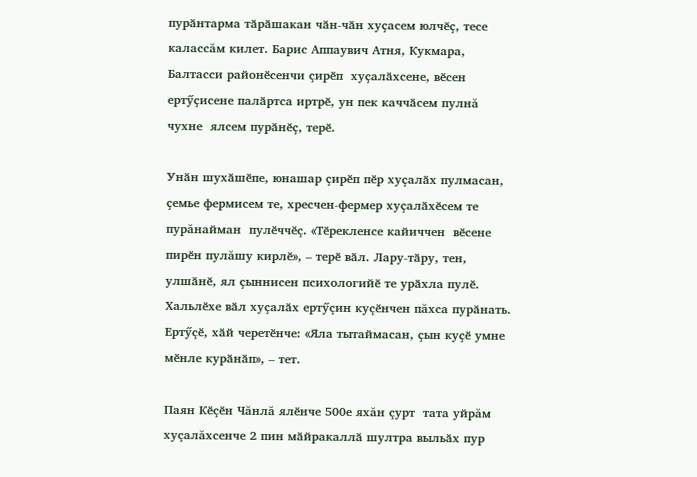пурӑнтарма тӑрӑшакан чӑн-чӑн хуҫасем юлчӗҫ, тесе калассăм килет. Барис Аппаувич Атня, Кукмара, Балтасси районӗсенчи çирӗп  хуҫалӑхсене, вӗсен ертӳҫисене палӑртса иртрӗ, ун пек каччӑсем пулнă чухне  ялсем пурӑнӗҫ, терӗ.

Унӑн шухӑшӗпе, юнашар ҫирӗп пӗр хуҫалӑх пулмасан, ҫемье фермисем те, хресчен-фермер хуҫалӑхӗсем те пурăнайман  пулӗччӗç. «Тӗрекленсе кайиччен  вӗсене пирӗн пулăшу кирлӗ», – терӗ вӑл. Лару-тӑру, тен, улшӑнӗ, ял ҫыннисен психологийӗ те урӑхла пулӗ. Хальлӗхе вӑл хуҫалӑх ертӳçин куçӗнчен пăхса пурӑнать. Ертӳçӗ, хӑй черетӗнче: «Яла тытаймасан, ҫын куҫӗ умне мӗнле курӑнӑп», – тет.

Паян Кӗçӗн Чăнлă ялӗнче 500е яхăн çурт  тата уйрăм хуçалăхсенче 2 пин мӑйракаллӑ шултра выльӑх пур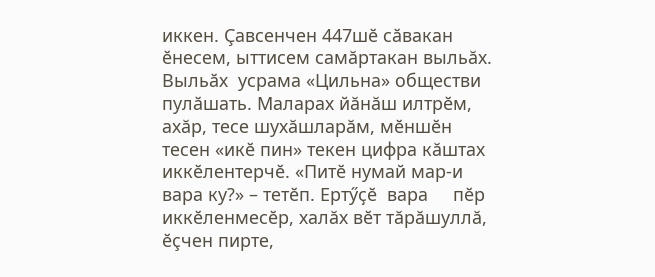иккен. Çавсенчен 447шӗ сӑвакан ӗнесем, ыттисем самăртакан выльăх. Выльӑх  усрама «Цильна» обществи пулӑшать. Маларах йăнăш илтрӗм, ахăр, тесе шухăшларăм, мӗншӗн тесен «икӗ пин» текен цифра кăштах иккӗлентерчӗ. «Питӗ нумай мар-и вара ку?» – тетӗп. Ертӳҫӗ  вара     пӗр иккӗленмесӗр, халăх вӗт тăрăшуллă, ӗçчен пирте,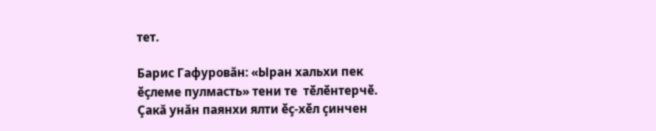тет.

Барис Гафуровăн: «Ыран хальхи пек ӗҫлеме пулмасть» тени те  тӗлӗнтерчӗ. Çакă унăн паянхи ялти ӗç-хӗл çинчен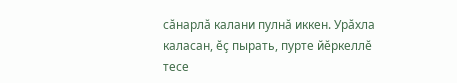сӑнарлӑ калани пулнӑ иккен. Урӑхла каласан, ӗҫ пырать, пурте йӗркеллӗ тесе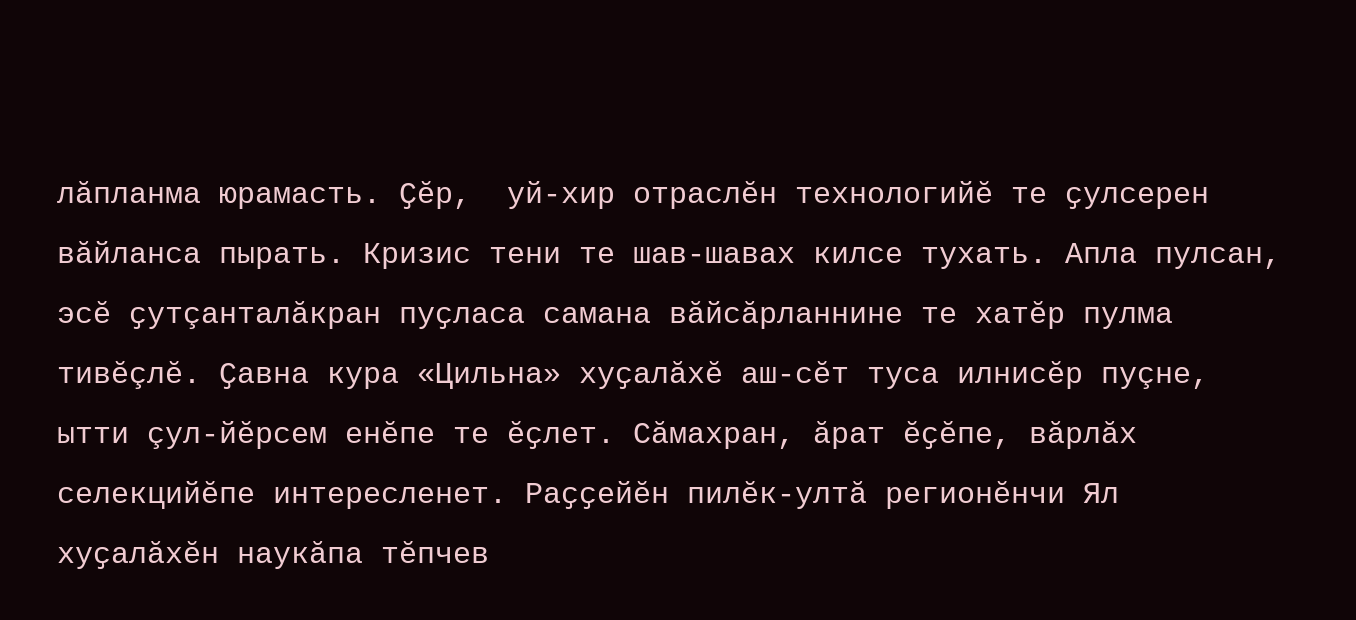лӑпланма юрамасть. Ҫӗр,  уй-хир отраслӗн технологийӗ те ҫулсерен  вӑйланса пырать. Кризис тени те шав-шавах килсе тухать. Апла пулсан, эсӗ ҫутçанталӑкран пуҫласа самана вăйсăрланнине те хатӗр пулма тивӗçлӗ. Ҫавна кура «Цильна» хуҫалӑхӗ аш-сӗт туса илнисӗр пуçне, ытти çул-йӗрсем енӗпе те ӗҫлет. Сӑмахран, ӑрат ӗҫӗпе, вӑрлӑх селекцийӗпе интересленет. Раҫҫейӗн пилӗк-ултӑ регионӗнчи Ял хуҫалӑхӗн наукӑпа тӗпчев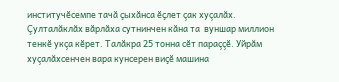институчӗсемпе тачӑ ҫыхӑнса ӗҫлет çак хуçалăх. Çулталăклăх вӑрлӑха сутнинчен кӑна та  вуншар миллион тенкӗ укçа кӗрет. Талӑкра 25 тонна сӗт параççӗ. Уйрăм хуçалăхсенчен вара кунсерен виҫӗ машина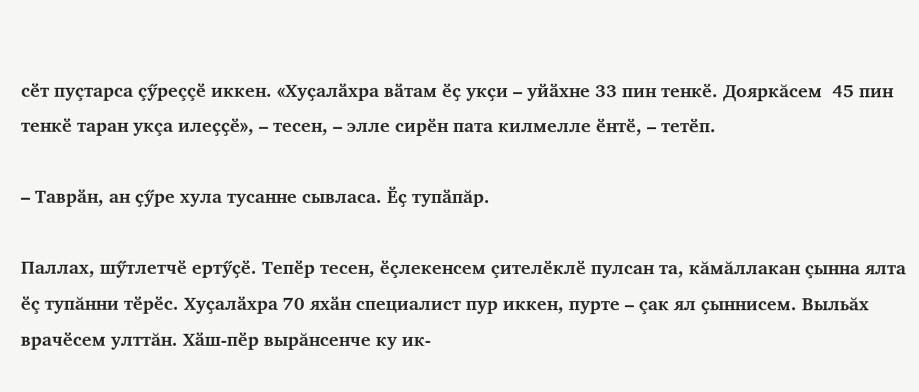сӗт пуçтарса çӳреççӗ иккен. «Хуҫалӑхра вӑтам ӗҫ укҫи – уйӑхне 33 пин тенкӗ. Дояркăсем  45 пин тенкӗ таран укçа илеҫҫӗ», – тесен, – элле сирӗн пата килмелле ӗнтӗ, – тетӗп.

– Таврӑн, ан ҫӳре хула тусанне сывласа. Ӗҫ тупӑпăр.

Паллах, шӳтлетчӗ ертӳҫӗ. Тепӗр тесен, ӗçлекенсем çителӗклӗ пулсан та, кăмăллакан çынна ялта ӗç тупăнни тӗрӗс. Хуҫалӑхра 70 яхӑн специалист пур иккен, пурте – çак ял ҫыннисем. Выльăх врачӗсем улттăн. Хӑш-пӗр вырăнсенче ку ик-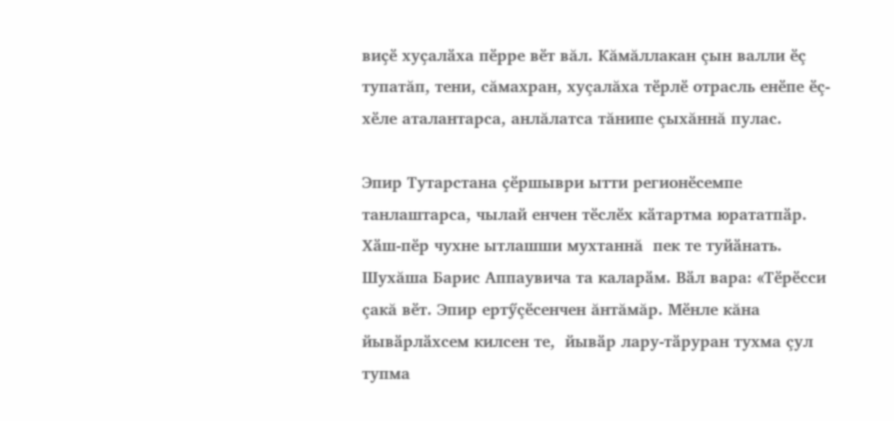виҫӗ хуҫалӑха пӗрре вӗт вăл. Кăмăллакан çын валли ӗç тупатăп, тени, сăмахран, хуçалăха тӗрлӗ отрасль енӗпе ӗç-хӗле аталантарса, анлăлатса тăнипе çыхăннă пулас.

Эпир Тутарстана ҫӗршыври ытти регионӗсемпе танлаштарса, чылай енчен тӗслӗх кӑтартма юрататпӑр. Хӑш-пӗр чухне ытлашши мухтаннă  пек те туйӑнать. Шухăша Барис Аппаувича та каларӑм. Вӑл вара: «Тӗрӗсси çакă вӗт. Эпир ертӳçӗсенчен ăнтăмăр. Мӗнле кăна йывӑрлӑхсем килсен те,  йывӑр лару-тӑруран тухма çул тупма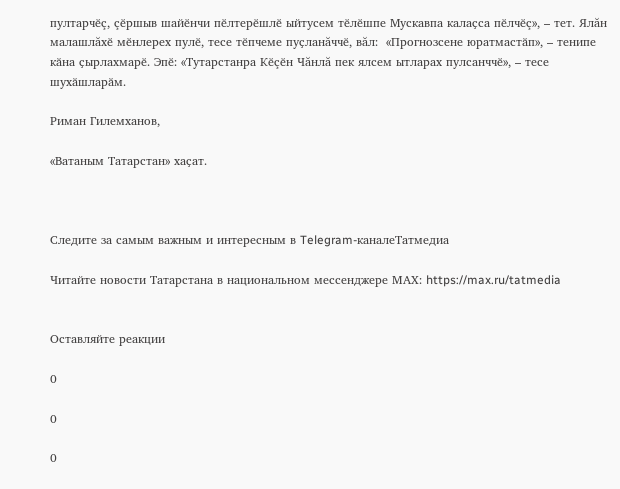пултарчӗç, çӗршыв шайӗнчи пӗлтерӗшлӗ ыйтусем тӗлӗшпе Мускавпа калаҫса пӗлчӗç», – тет. Ялăн малашлăхӗ мӗнлерех пулӗ, тесе тӗпчеме пуҫланăччӗ, вăл:  «Прогнозсене юратмастӑп», – тенипе кӑна ҫырлахмарӗ. Эпӗ: «Тутарстанра Кӗçӗн Чăнлă пек ялсем ытларах пулсанччӗ», – тесе шухӑшларӑм.

Риман Гилемханов,

«Ватаным Татарстан» хаҫат.



Следите за самым важным и интересным в Telegram-каналеТатмедиа

Читайте новости Татарстана в национальном мессенджере MАХ: https://max.ru/tatmedia


Оставляйте реакции

0

0

0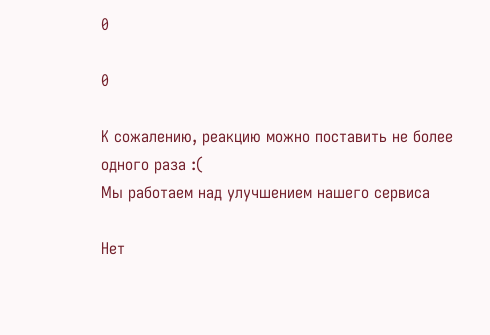0

0

К сожалению, реакцию можно поставить не более одного раза :(
Мы работаем над улучшением нашего сервиса

Нет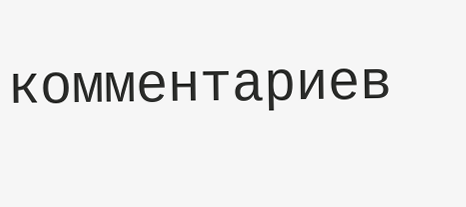комментариев